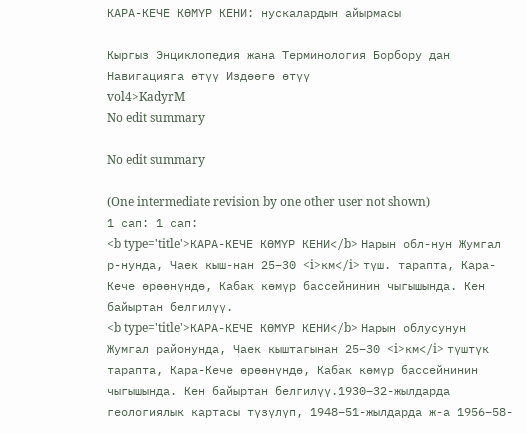КАРА-КЕЧЕ КӨМҮР КЕНИ: нускалардын айырмасы

Кыргыз Энциклопедия жана Терминология Борбору дан
Навигацияга өтүү Издөөгө өтүү
vol4>KadyrM
No edit summary

No edit summary

(One intermediate revision by one other user not shown)
1 сап: 1 сап:
<b type='title'>КАРА-КЕЧЕ КӨМҮР КЕНИ</b> Нарын обл-нун Жумгал р-нунда, Чаек кыш-нан 25–30 <i>км</i> түш. тарапта, Кара-Кече өрөөнүндө, Кабак көмүр бассейнинин чыгышында. Кен байыртан белгилүү.
<b type='title'>КАРА-КЕЧЕ КӨМҮР КЕНИ</b> Нарын облусунун Жумгал районунда, Чаек кыштагынан 25–30 <i>км</i> түштүк тарапта, Кара-Кече өрөөнүндө, Кабак көмүр бассейнинин чыгышында. Кен байыртан белгилүү.1930–32-жылдарда геологиялык картасы түзүлүп, 1948–51-жылдарда ж-а 1956–58-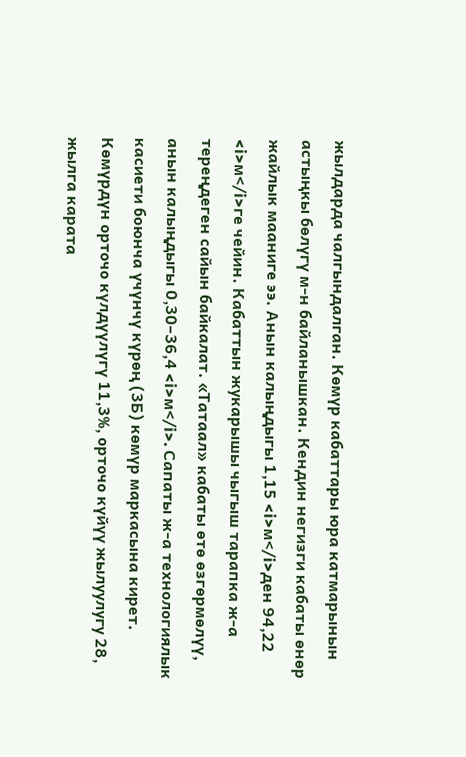жылдарда чалгындалган. Көмүр кабаттары юра катмарынын астыңкы бөлүгү м-н байланышкан. Кендин негизги кабаты өнөр жайлык мааниге ээ. Анын калыңдыгы 1,15 <i>м</i>ден 94,22 <i>м</i>ге чейин. Кабаттын жукарышы чыгыш тарапка ж-а тереңдеген сайын байкалат. «Татаал» кабаты өтө өзгөрмөлүү, анын калыңдыгы 0,30–36,4 <i>м</i>. Сапаты ж-а технологиялык касиети боюнча үчүнчү күрөң (3Б) көмүр маркасына кирет. Көмүрдүн орточо күлдүүлүгү 11,3%, орточо күйүү жылуулугу 28, жылга карата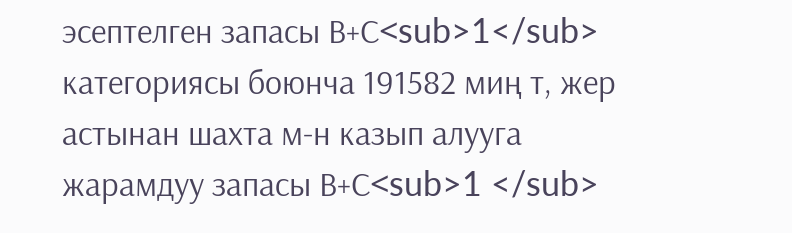эсептелген запасы В+С<sub>1</sub> категориясы боюнча 191582 миң т, жер астынан шахта м-н казып алууга жарамдуу запасы В+С<sub>1 </sub>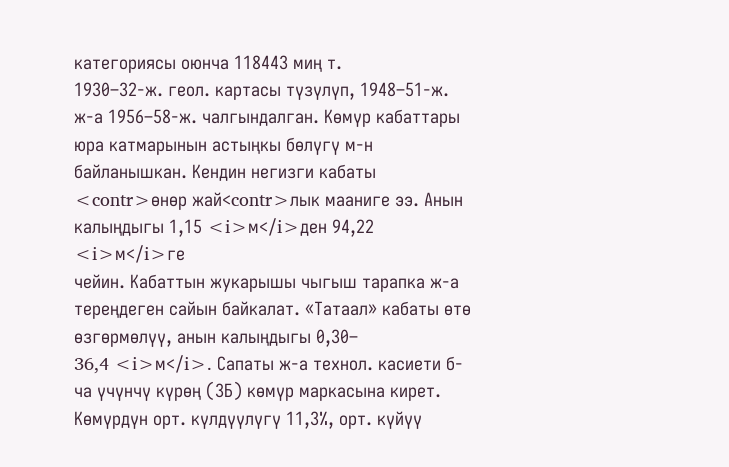категориясы оюнча 118443 миң т.
1930–32-ж. геол. картасы түзүлүп, 1948–51-ж.
ж-а 1956–58-ж. чалгындалган. Көмүр кабаттары юра катмарынын астыңкы бөлүгү м-н байланышкан. Кендин негизги кабаты <contr>өнөр жай<contr>лык мааниге ээ. Анын калыңдыгы 1,15 <i>м</i>ден 94,22 <i>м</i>ге
чейин. Кабаттын жукарышы чыгыш тарапка ж-а тереңдеген сайын байкалат. «Татаал» кабаты өтө өзгөрмөлүү, анын калыңдыгы 0,30–
36,4 <i>м</i>. Сапаты ж-а технол. касиети б-ча үчүнчү күрөң (3Б) көмүр маркасына кирет. Көмүрдүн орт. күлдүүлүгү 11,3%, орт. күйүү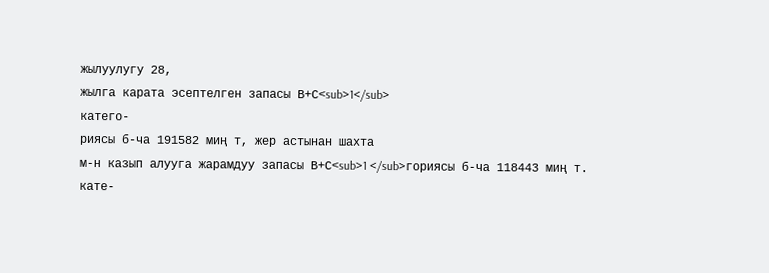жылуулугу 28,
жылга карата эсептелген запасы В+С<sub>1</sub>
катего-
риясы б-ча 191582 миң т, жер астынан шахта
м-н казып алууга жарамдуу запасы В+С<sub>1 </sub>гориясы б-ча 118443 миң т.
кате-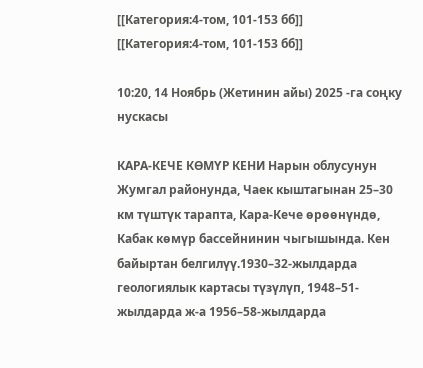[[Категория:4-том, 101-153 бб]]
[[Категория:4-том, 101-153 бб]]

10:20, 14 Ноябрь (Жетинин айы) 2025 -га соңку нускасы

КАРА-КЕЧЕ КӨМҮР КЕНИ Нарын облусунун Жумгал районунда, Чаек кыштагынан 25–30 км түштүк тарапта, Кара-Кече өрөөнүндө, Кабак көмүр бассейнинин чыгышында. Кен байыртан белгилүү.1930–32-жылдарда геологиялык картасы түзүлүп, 1948–51-жылдарда ж-а 1956–58-жылдарда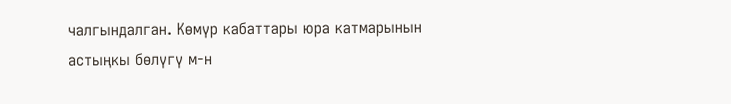чалгындалган. Көмүр кабаттары юра катмарынын астыңкы бөлүгү м-н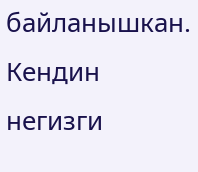байланышкан. Кендин негизги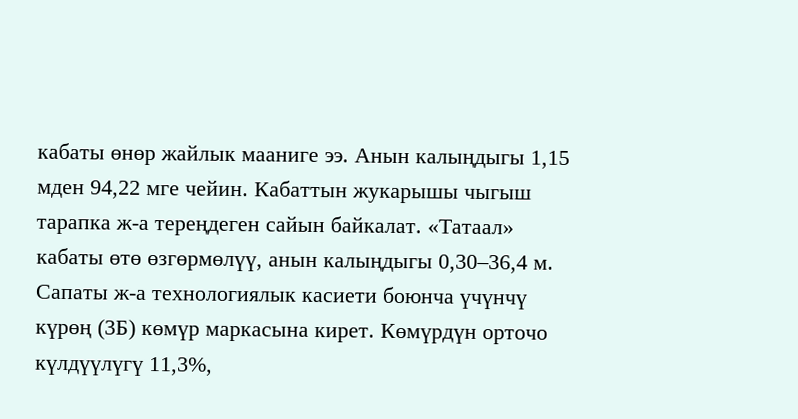кабаты өнөр жайлык мааниге ээ. Анын калыңдыгы 1,15 мден 94,22 мге чейин. Кабаттын жукарышы чыгыш тарапка ж-а тереңдеген сайын байкалат. «Татаал» кабаты өтө өзгөрмөлүү, анын калыңдыгы 0,30–36,4 м. Сапаты ж-а технологиялык касиети боюнча үчүнчү күрөң (3Б) көмүр маркасына кирет. Көмүрдүн орточо күлдүүлүгү 11,3%,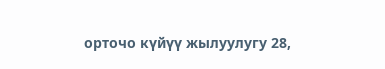орточо күйүү жылуулугу 28,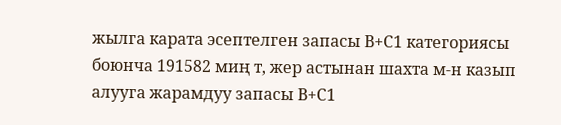жылга карата эсептелген запасы В+С1 категориясы боюнча 191582 миң т, жер астынан шахта м-н казып алууга жарамдуу запасы В+С1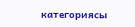категориясы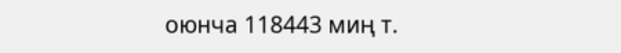оюнча 118443 миң т.